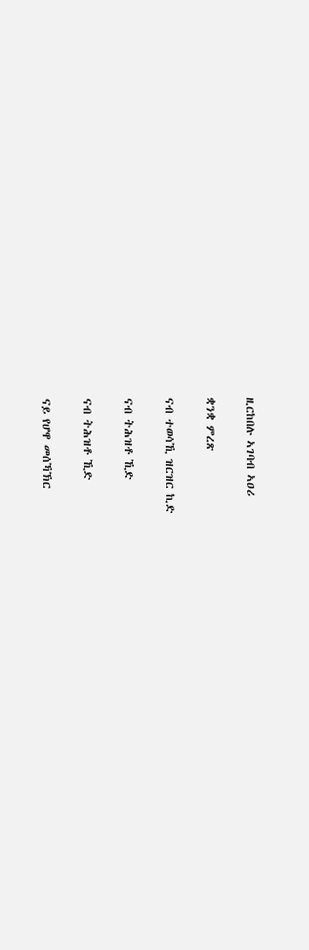ዚርከበሉ ኣገባብ ኣዐሪ

ቋንቋ ምረጽ

ናብ ተወሳኺ ዝርዝር ኪድ

ናብ ትሕዝቶ ኺድ

ናብ ትሕዝቶ ኺድ

ናይ የሆዋ መሰኻኽር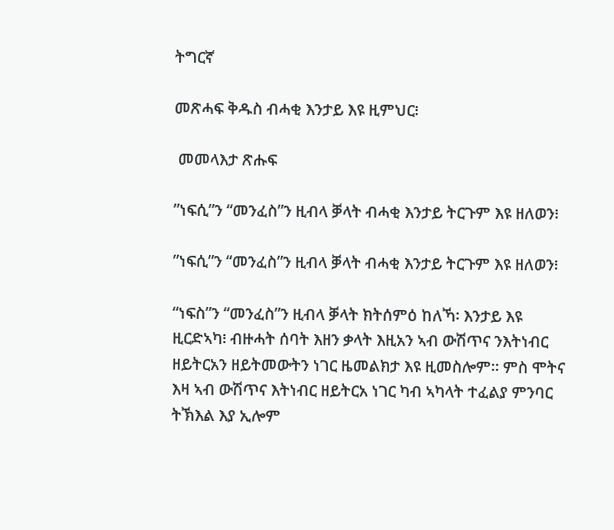ትግርኛ

መጽሓፍ ቅዱስ ብሓቂ እንታይ እዩ ዚምህር፧

 መመላእታ ጽሑፍ

”ነፍሲ”ን “መንፈስ”ን ዚብላ ቓላት ብሓቂ እንታይ ትርጉም እዩ ዘለወን፧

”ነፍሲ”ን “መንፈስ”ን ዚብላ ቓላት ብሓቂ እንታይ ትርጉም እዩ ዘለወን፧

“ነፍስ”ን “መንፈስ”ን ዚብላ ቓላት ክትሰምዕ ከለኻ፡ እንታይ እዩ ዚርድኣካ፧ ብዙሓት ሰባት እዘን ቃላት እዚአን ኣብ ውሽጥና ንእትነብር ዘይትርአን ዘይትመውትን ነገር ዜመልክታ እዩ ዚመስሎም። ምስ ሞትና እዛ ኣብ ውሽጥና እትነብር ዘይትርአ ነገር ካብ ኣካላት ተፈልያ ምንባር ትኽእል እያ ኢሎም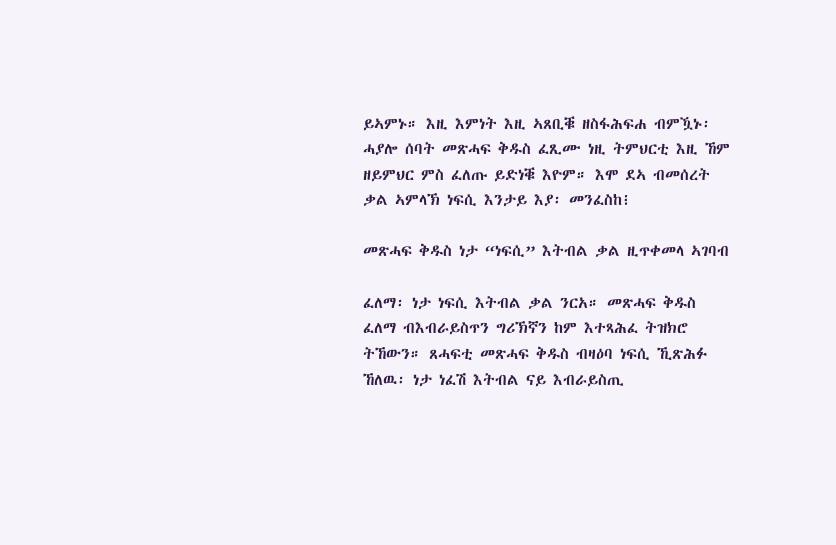ይኣምኑ። እዚ እምነት እዚ ኣጸቢቑ ዘስፋሕፍሐ ብምዃኑ፡ ሓያሎ ሰባት መጽሓፍ ቅዱስ ፈጺሙ ነዚ ትምህርቲ እዚ ኸም ዘይምህር ምስ ፈለጡ ይድነቑ እዮም። እሞ ደኣ ብመሰረት ቃል ኣምላኽ ነፍሲ እንታይ እያ፡ መንፈስከ፧

መጽሓፍ ቅዱስ ነታ “ነፍሲ” እትብል ቃል ዚጥቀመላ ኣገባብ

ፈለማ፡ ነታ ነፍሲ እትብል ቃል ንርአ። መጽሓፍ ቅዱስ ፈለማ ብእብራይስጥን ግሪኽኛን ከም እተጻሕፈ ትዝክሮ ትኸውን። ጸሓፍቲ መጽሓፍ ቅዱስ ብዛዕባ ነፍሲ ኺጽሕፉ ኸለዉ፡ ነታ ነፈሽ እትብል ናይ እብራይስጢ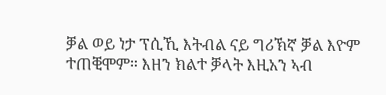ቓል ወይ ነታ ፕሲኺ እትብል ናይ ግሪኽኛ ቓል እዮም ተጠቒሞም። እዘን ክልተ ቓላት እዚአን ኣብ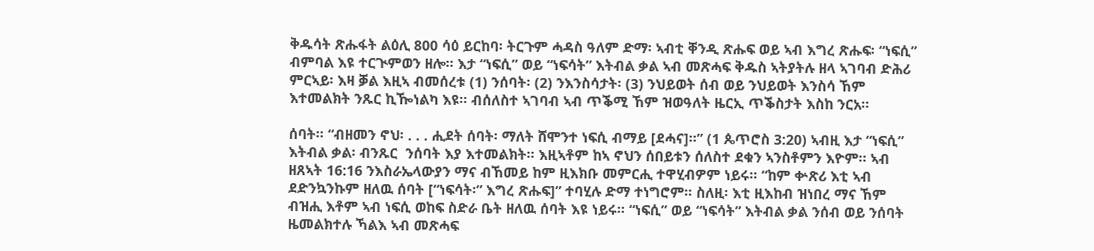ቅዱሳት ጽሑፋት ልዕሊ 800 ሳዕ ይርከባ፡ ትርጉም ሓዳስ ዓለም ድማ፡ ኣብቲ ቐንዲ ጽሑፍ ወይ ኣብ እግረ ጽሑፍ፡ “ነፍሲ” ብምባል እዩ ተርጒምወን ዘሎ። እታ “ነፍሲ” ወይ “ነፍሳት” እትብል ቃል ኣብ መጽሓፍ ቅዱስ ኣትያትሉ ዘላ ኣገባብ ድሕሪ ምርኣይ፡ እዛ ቓል እዚኣ ብመሰረቱ (1) ንሰባት፡ (2) ንእንስሳታት፡ (3) ንህይወት ሰብ ወይ ንህይወት እንስሳ ኸም እተመልክት ንጹር ኪዀነልካ እዩ። ብሰለስተ ኣገባብ ኣብ ጥቕሚ ኸም ዝወዓለት ዜርኢ ጥቕስታት እስከ ንርአ።

ሰባት። “ብዘመን ኖህ፡ . . . ሒደት ሰባት፡ ማለት ሸሞንተ ነፍሲ ብማይ [ደሓና]።” (1 ጴጥሮስ 3:20) ኣብዚ እታ “ነፍሲ” እትብል ቃል፡ ብንጹር  ንሰባት እያ እተመልክት። እዚኣቶም ከኣ ኖህን ሰበይቱን ሰለስተ ደቁን ኣንስቶምን እዮም። ኣብ ዘጸኣት 16:16 ንእስራኤላውያን ማና ብኸመይ ከም ዚእክቡ መምርሒ ተዋሂብዎም ነይሩ። “ከም ቍጽሪ እቲ ኣብ ደድንኳንኩም ዘለዉ ሰባት [“ነፍሳት፡” እግረ ጽሑፍ]” ተባሂሉ ድማ ተነግሮም። ስለዚ፡ እቲ ዚእከብ ዝነበረ ማና ኸም ብዝሒ እቶም ኣብ ነፍሲ ወከፍ ስድራ ቤት ዘለዉ ሰባት እዩ ነይሩ። “ነፍሲ” ወይ “ነፍሳት” እትብል ቃል ንሰብ ወይ ንሰባት ዜመልክተሉ ኻልእ ኣብ መጽሓፍ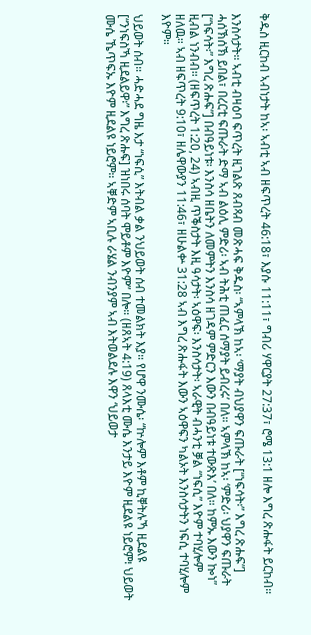ቅዱስ ዚርከብ ኣብነታት ከኣ፡ ኣብቲ ኣብ ዘፍጥረት 46:18፣ እያሱ 11:11፣ ግብሪ ሃዋርያት 27:37፣ ሮሜ 13:1 ዘሎ እግረ ጽሑፋት ይርከብ።

እንስሳታት። ኣብቲ ብዛዕባ ፍጥረት ዚገልጽ ጸብጻብ መጽሓፍ ቅዱስ፡ “ኣምላኽ ከኣ፡ ‘ማያት ብህያዋን ፍጡራት [“ነፍሳት፡” እግረ ጽሑፍ”] ሓሰኽሰኽ ይበል፣ በረርቲ ፍጡራት ድማ ኣብ ልዕሊ ምድሪ፡ ኣብ ትሕቲ ጠፈር ሰማያት ይብረሩ’ በለ። ኣምላኽ ከኣ፡ ‘ምድሪ፡ ህያዋን ፍጡራት [“ነፍሳት፡” እግረ ጽሑፍ”] በብዓይነቱ፡ እንስሳ ዘቤትን ለመምትን እንስሳ ዘገዳም ምድርን እውን በብዓይነቱ ተውጽእ’ በለ። ከምኡ እውን ኰነ” ዚብል ነንብብ። (ዘፍጥረት 1:20, 24) ኣብዚ ጥቕስታት እዚ ዓሳታት፡ ኣዕዋፍ፡ እንስሳታት፡ ኣራዊት ብሓንቲ ቓል “ነፍሲ” እዮም ተባሂሎም ዘለዉ። ኣብ ዘፍጥረት 9:10፣ ዘሌዋውያን 11:46፣ ዘሁልቍ 31:28 ኣብ እግረ ጽሑፋት እውን ኣዕዋፍን ካልኦት እንስሳታትን ነፍሲ ተባሂሎም እዮም።

ህይወት ሰብ። ሓድሓደ ግዜ እታ “ነፍሲ” እትብል ቃል ንህይወት ሰብ ተመልክት እያ። የሆዋ ንሙሴ፡ “ኵሎም እቶም ኪቐትሉኻ ዚደልዩ [“ንነፍስኻ ዚደልይዋ፡” እግረ ጽሑፍ] ዝነበሩ ሰባት ሞይቶም እዮም” በሎ። (ዘጸኣት 4:19) ጸላእቲ ሙሴ እንታይ እዮም ዚደልዩ ነይሮም፧ ህይወት ሙሴ ኼጥፍኡ እዮም ዚደልዩ ነይሮም። ኣቐድም ኣቢሉ ራሄል ንብንያም ኣብ እትወልደሉ እዋን ‘ህይወታ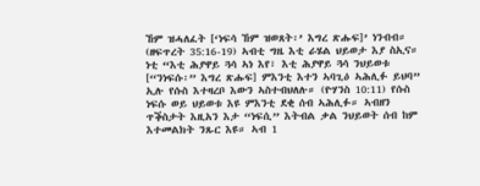ኸም ዝሓለፈት [‘ነፍሳ ኸም ዝወጸት፡’ እግረ ጽሑፍ]’ ነንብብ። (ዘፍጥረት 35:16-19) ኣብቲ ግዜ እቲ ራሄል ህይወታ እያ ስኢና። ነቲ “እቲ ሕያዋይ ጓሳ ኣነ እየ፣ እቲ ሕያዋይ ጓሳ ንህይወቱ [“ንነፍሱ፡” እግረ ጽሑፍ] ምእንቲ እተን ኣባጊዕ ኣሕሊፉ ይህባ” ኢሉ የሱስ እተዛረቦ እውን ኣስተብህለሉ። (ዮሃንስ 10:11) የሱስ ነፍሱ ወይ ህይወቱ እዩ ምእንቲ ደቂ ሰብ ኣሕሊፉ። ኣብዘን ጥቕስታት እዚአን እታ “ነፍሲ” እትብል ቃል ንህይወት ሰብ ከም እተመልክት ንጹር እዩ። ኣብ 1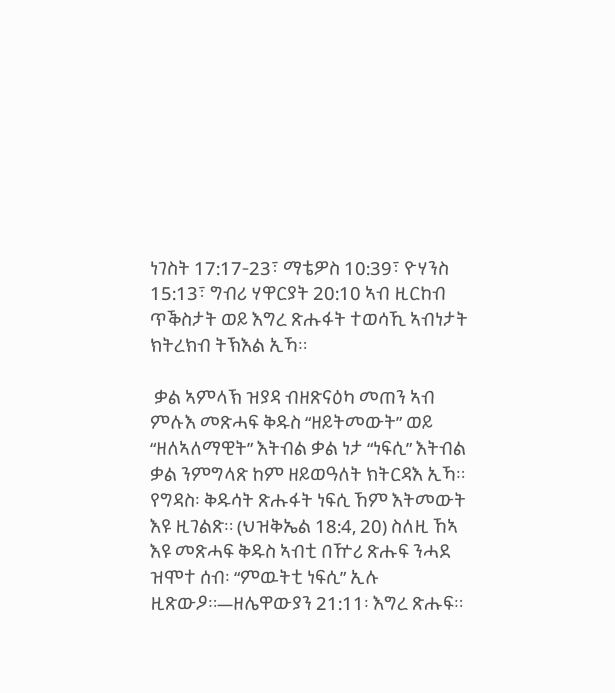ነገስት 17:17-23፣ ማቴዎስ 10:39፣ ዮሃንስ 15:13፣ ግብሪ ሃዋርያት 20:10 ኣብ ዚርከብ ጥቕስታት ወይ እግረ ጽሑፋት ተወሳኺ ኣብነታት ክትረክብ ትኽእል ኢኻ።

 ቃል ኣምላኽ ዝያዳ ብዘጽናዕካ መጠን ኣብ ምሉእ መጽሓፍ ቅዱስ “ዘይትመውት” ወይ “ዘለኣለማዊት” እትብል ቃል ነታ “ነፍሲ” እትብል ቃል ንምግላጽ ከም ዘይወዓለት ክትርዳእ ኢኻ። የግዳስ፡ ቅዱሳት ጽሑፋት ነፍሲ ኸም እትመውት እዩ ዚገልጽ። (ህዝቅኤል 18:4, 20) ስለዚ ኸኣ እዩ መጽሓፍ ቅዱስ ኣብቲ በዅሪ ጽሑፍ ንሓደ ዝሞተ ሰብ፡ “ምዉትቲ ነፍሲ” ኢሉ ዚጽውዖ።—ዘሌዋውያን 21:11፡ እግረ ጽሑፍ።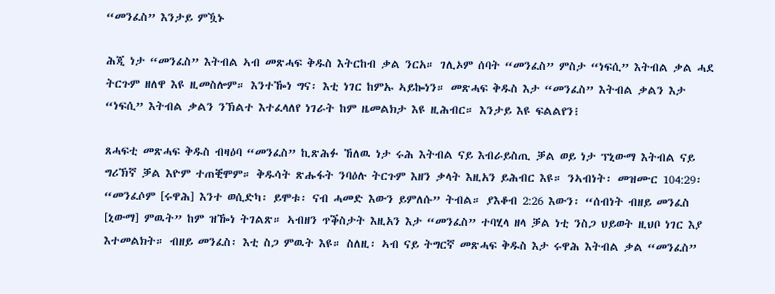“መንፈስ” እንታይ ምዃኑ

ሕጂ ነታ “መንፈስ” እትብል ኣብ መጽሓፍ ቅዱስ እትርከብ ቃል ንርአ። ገሊኦም ሰባት “መንፈስ” ምስታ “ነፍሲ” እትብል ቃል ሓደ ትርጉም ዘለዋ እዩ ዚመስሎም። እንተዀነ ግና፡ እቲ ነገር ከምኡ ኣይኰነን። መጽሓፍ ቅዱስ እታ “መንፈስ” እትብል ቃልን እታ “ነፍሲ” እትብል ቃልን ንኽልተ እተፈላለየ ነገራት ከም ዜመልክታ እዩ ዚሕብር። እንታይ እዩ ፍልልየን፧

ጸሓፍቲ መጽሓፍ ቅዱስ ብዛዕባ “መንፈስ” ኪጽሕፉ ኸለዉ ነታ ሩሕ እትብል ናይ እብራይስጢ ቓል ወይ ነታ ፕኒውማ እትብል ናይ ግሪኽኛ ቓል እዮም ተጠቒሞም። ቅዱሳት ጽሑፋት ንባዕሉ ትርጉም እዘን ቃላት እዚአን ይሕብር እዩ። ንኣብነት፡ መዝሙር 104:29፡ “መንፈሶም [ሩዋሕ] እንተ ወሲድካ፡ ይሞቱ፡ ናብ ሓመድ እውን ይምለሱ” ትብል። ያእቆብ 2:26 እውን፡ “ሰብነት ብዘይ መንፈስ [ኒውማ] ምዉት” ከም ዝዀነ ትገልጽ። ኣብዘን ጥቕስታት እዚአን እታ “መንፈስ” ተባሂላ ዘላ ቓል ነቲ ንስጋ ህይወት ዚህቦ ነገር እያ እተመልክት። ብዘይ መንፈስ፡ እቲ ስጋ ምዉት እዩ። ስለዚ፡ ኣብ ናይ ትግርኛ መጽሓፍ ቅዱስ እታ ሩዋሕ እትብል ቃል “መንፈስ”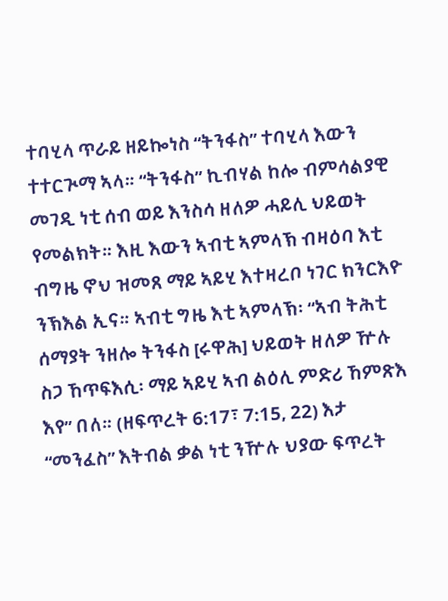ተባሂላ ጥራይ ዘይኰነስ “ትንፋስ” ተባሂላ እውን ተተርጒማ ኣላ። “ትንፋስ” ኪብሃል ከሎ ብምሳልያዊ መገዲ ነቲ ሰብ ወይ እንስሳ ዘለዎ ሓይሊ ህይወት የመልክት። እዚ እውን ኣብቲ ኣምላኽ ብዛዕባ እቲ ብግዜ ኖህ ዝመጸ ማይ ኣይሂ እተዛረቦ ነገር ክንርእዮ ንኽእል ኢና። ኣብቲ ግዜ እቲ ኣምላኽ፡ “ኣብ ትሕቲ ሰማያት ንዘሎ ትንፋስ [ሩዋሕ] ህይወት ዘለዎ ዅሉ ስጋ ኸጥፍእሲ፡ ማይ ኣይሂ ኣብ ልዕሊ ምድሪ ኸምጽእ እየ” በለ። (ዘፍጥረት 6:17፣ 7:15, 22) እታ “መንፈስ” እትብል ቃል ነቲ ንዅሉ ህያው ፍጥረት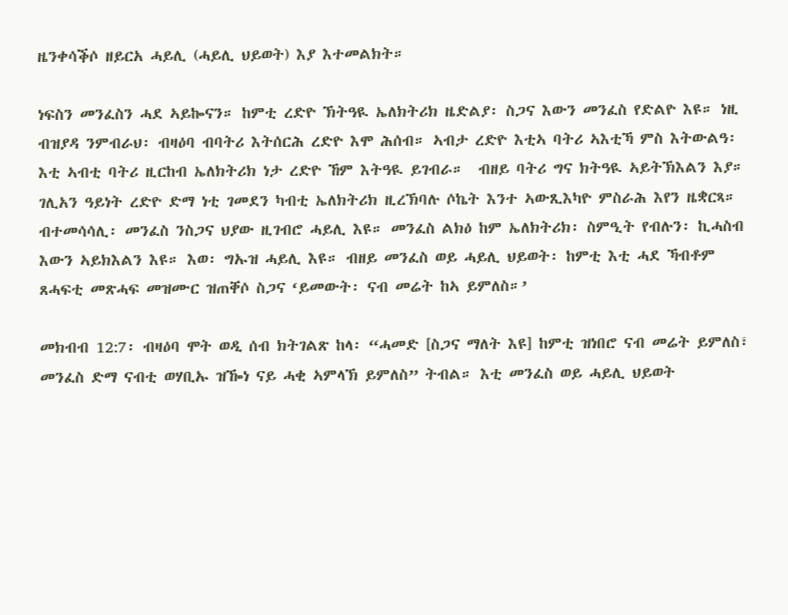ዜንቀሳቕሶ ዘይርአ ሓይሊ (ሓይሊ ህይወት) እያ እተመልክት።

ነፍስን መንፈስን ሓደ ኣይኰናን። ከምቲ ረድዮ ኽትዓዪ ኤለክትሪክ ዜድልያ፡ ስጋና እውን መንፈስ የድልዮ እዩ። ነዚ ብዝያዳ ንምብራህ፡ ብዛዕባ ብባትሪ እትሰርሕ ረድዮ እሞ ሕሰብ። ኣብታ ረድዮ እቲኣ ባትሪ ኣእቲኻ ምስ እትውልዓ፡ እቲ ኣብቲ ባትሪ ዚርከብ ኤለክትሪክ ነታ ረድዮ ኸም እትዓዪ ይገብራ።  ብዘይ ባትሪ ግና ክትዓዪ ኣይትኽእልን እያ። ገሊአን ዓይነት ረድዮ ድማ ነቲ ገመደን ካብቲ ኤለክትሪክ ዚረኽባሉ ሶኬት እንተ ኣውጺእካዮ ምስራሕ እየን ዜቋርጻ። ብተመሳሳሊ፡ መንፈስ ንስጋና ህያው ዚገብሮ ሓይሊ እዩ። መንፈስ ልክዕ ከም ኤለክትሪክ፡ ስምዒት የብሉን፡ ኪሓስብ እውን ኣይክእልን እዩ። እወ፡ ግኡዝ ሓይሊ እዩ። ብዘይ መንፈስ ወይ ሓይሊ ህይወት፡ ከምቲ እቲ ሓደ ኻብቶም ጸሓፍቲ መጽሓፍ መዝሙር ዝጠቐሶ ስጋና ‘ይመውት፡ ናብ መሬት ከኣ ይምለስ።’

መክብብ 12:7፡ ብዛዕባ ሞት ወዲ ሰብ ክትገልጽ ከላ፡ “ሓመድ [ስጋና ማለት እዩ] ከምቲ ዝነበሮ ናብ መሬት ይምለስ፣ መንፈስ ድማ ናብቲ ወሃቢኡ ዝዀነ ናይ ሓቂ ኣምላኽ ይምለስ” ትብል። እቲ መንፈስ ወይ ሓይሊ ህይወት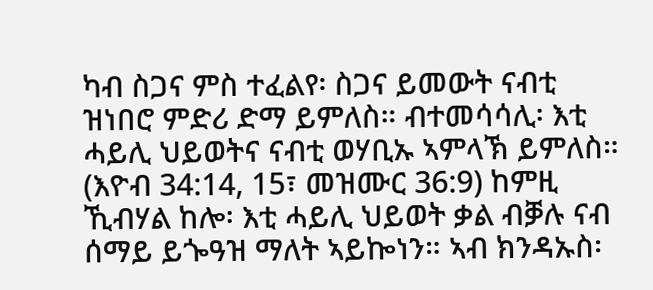ካብ ስጋና ምስ ተፈልየ፡ ስጋና ይመውት ናብቲ ዝነበሮ ምድሪ ድማ ይምለስ። ብተመሳሳሊ፡ እቲ ሓይሊ ህይወትና ናብቲ ወሃቢኡ ኣምላኽ ይምለስ። (እዮብ 34:14, 15፣ መዝሙር 36:9) ከምዚ ኺብሃል ከሎ፡ እቲ ሓይሊ ህይወት ቃል ብቓሉ ናብ ሰማይ ይጐዓዝ ማለት ኣይኰነን። ኣብ ክንዳኡስ፡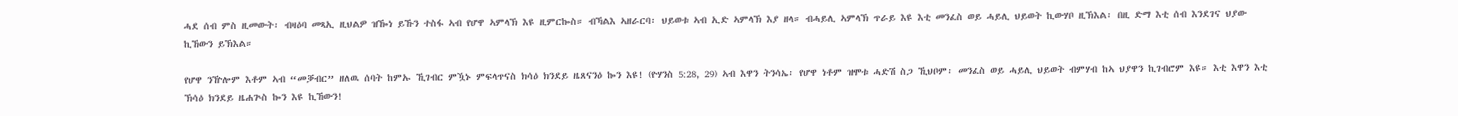ሓደ ሰብ ምስ ዚመውት፡ ብዛዕባ መጻኢ ዚህልዎ ዝዀነ ይኹን ተስፋ ኣብ የሆዋ ኣምላኽ እዩ ዚምርኰስ። ብኻልእ ኣዘራርባ፡ ህይወቱ ኣብ ኢድ ኣምላኽ እያ ዘላ። ብሓይሊ ኣምላኽ ጥራይ እዩ እቲ መንፈስ ወይ ሓይሊ ህይወት ኪውሃቦ ዚኽእል፡ በዚ ድማ እቲ ሰብ እንደገና ህያው ኪኸውን ይኽእል።

የሆዋ ንዅሎም እቶም ኣብ “መቓብር” ዘለዉ ሰባት ከምኡ ኺገብር ምዃኑ ምፍላጥናስ ክሳዕ ክንደይ ዜጸናንዕ ኰን እዩ! (ዮሃንስ 5:28, 29) ኣብ እዋን ትንሳኤ፡ የሆዋ ነቶም ዝሞቱ ሓድሽ ስጋ ኺህቦም፡ መንፈስ ወይ ሓይሊ ህይወት ብምሃብ ከኣ ህያዋን ኪገብሮም እዩ። እቲ እዋን እቲ ኽሳዕ ክንደይ ዜሐጕስ ኰን እዩ ኪኸውን!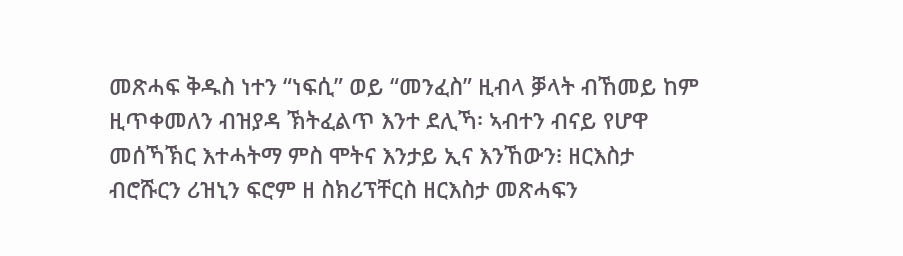መጽሓፍ ቅዱስ ነተን “ነፍሲ” ወይ “መንፈስ” ዚብላ ቓላት ብኸመይ ከም ዚጥቀመለን ብዝያዳ ኽትፈልጥ እንተ ደሊኻ፡ ኣብተን ብናይ የሆዋ መሰኻኽር እተሓትማ ምስ ሞትና እንታይ ኢና እንኸውን፧ ዘርእስታ ብሮሹርን ሪዝኒን ፍሮም ዘ ስክሪፕቸርስ ዘርእስታ መጽሓፍን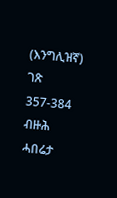(እንግሊዝኛ) ገጽ 357-384 ብዙሕ ሓበሬታ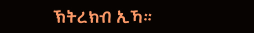ኽትረክብ ኢኻ።